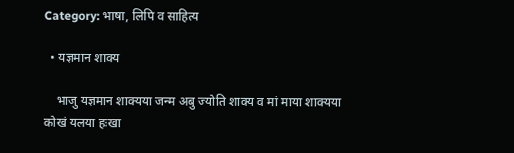Category: भाषा, लिपि व साहित्य

  • यज्ञमान शाक्य

    भाजु यज्ञमान शाक्यया जन्म अबु ज्योति शाक्य व मां माया शाक्यया कोखं यलया हःखा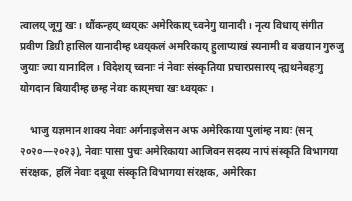त्वालय् जूगु खः । थौंकन्हय् थ्वय्‌कः अमेरिकाय् च्वनेगु यानादी । नृत्य विधाय् संगीत प्रवीण डिग्री हासिल यानादीम्ह थ्वय्‌कलं अमरिकाय् हुलाप्याखं स्यनामी व बज्रयान गुरुजु जुयाः ज्या यानादिल । विदेशय् च्वनाः नं नेवाः संस्कृतिया प्रचारप्रसारय् न्ह्यथनेबहःगु योगदान बियादीम्ह छम्ह नेवाः काय्‌मचा खः थ्वय्‌कः ।

    भाजु यज्ञमान शाक्य नेवाः अर्गनाइजेसन अफ अमेरिकाया पुलांम्ह नायः (सन् २०२०—२०२३), नेवाः पासा पुचः अमेरिकाया आजिवन सदस्य नापं संस्कृति विभागया संरक्षक, हलिं नेवाः दबूया संस्कृति विभागया संरक्षक, अमेरिका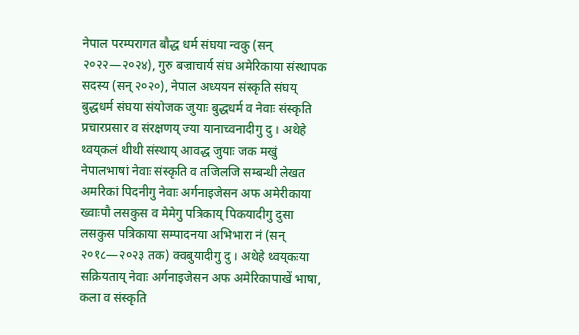नेपाल परम्परागत बौद्ध धर्म संघया न्वकु (सन् २०२२—२०२४), गुरु बज्राचार्य संघ अमेरिकाया संस्थापक सदस्य (सन् २०२०), नेपाल अध्ययन संस्कृति संघय् बुद्धधर्म संघया संयोजक जुयाः बुद्धधर्म व नेवाः संस्कृति प्रचारप्रसार व संरक्षणय् ज्या यानाच्वनादीगु दु । अथेहे थ्वय्‌कलं थीथी संस्थाय् आवद्ध जुयाः जक मखुं नेपालभाषां नेवाः संस्कृति व तजिलजि सम्बन्धी लेखत अमरिकां पिदनीगु नेवाः अर्गनाइजेसन अफ अमेरीकाया ख्वाःपौ लसकुस व मेमेगु पत्रिकाय् पिकयादीगु दुसा लसकुस पत्रिकाया सम्पादनया अभिभारा नं (सन् २०१८—२०२३ तक) क्वबुयादीगु दु । अथेहे थ्वय्‌कःया सक्रियताय् नेवाः अर्गनाइजेसन अफ अमेरिकापाखें भाषा, कला व संस्कृति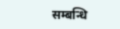सम्बन्धि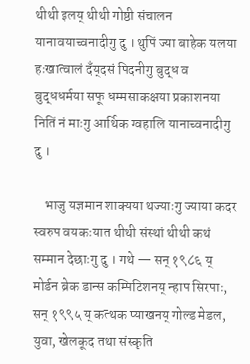थीथी इलय् थीथी गोष्ठी संचालन यानावयाच्वनादीगु दु । थुपिं ज्या बाहेक यलया हःखात्वालं दँय्‌दसं पिदनीगु बुद्ध व बुद्धधर्मया सफू धम्मसाकक्षया प्रकाशनया नितिं नं माःगु आर्थिक ग्वहालि यानाच्वनादीगु दु ।

    भाजु यज्ञमान शाक्यया थज्याःगु ज्याया कदर स्वरुप वयकःयात थीथी संस्थां थीथी कथं सम्मान देछाःगु दु । गथे — सन् १९८६ य् मोर्डन ब्रेक डान्स कम्पिटिशनय् न्हाप सिरपाः, सन् १९९५ य् कत्थक प्याखनय् गोल्ड मेडल, युवा, खेलकूद तथा संस्कृति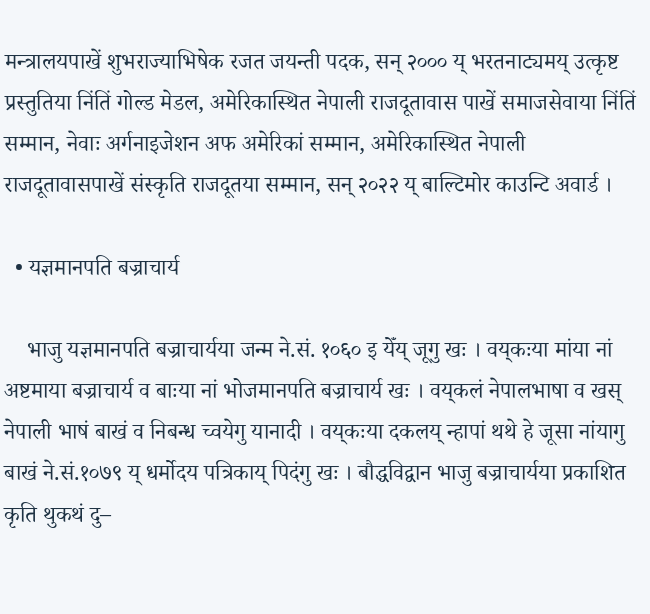मन्त्रालयपाखें शुभराज्याभिषेक रजत जयन्ती पदक, सन् २००० य् भरतनाट्यमय् उत्कृष्ट प्रस्तुतिया निंतिं गोल्ड मेडल, अमेरिकास्थित नेपाली राजदूतावास पाखें समाजसेवाया निंतिं सम्मान, नेवाः अर्गनाइजेशन अफ अमेरिकां सम्मान, अमेरिकास्थित नेपाली राजदूतावासपाखें संस्कृति राजदूतया सम्मान, सन् २०२२ य् बाल्टिमोर काउन्टि अवार्ड ।

  • यज्ञमानपति बज्राचार्य

    भाजु यज्ञमानपति बज्राचार्यया जन्म ने.सं. १०६० इ येँय् जूगु खः । वय्‌कःया मांया नां अष्टमाया बज्राचार्य व बाःया नां भोजमानपति बज्राचार्य खः । वय्‌कलं नेपालभाषा व खस् नेपाली भाषं बाखं व निबन्ध च्वयेगु यानादी । वय्‌कःया दकलय् न्हापां थथे हे जूसा नांयागु बाखं ने.सं.१०७९ य् धर्मोदय पत्रिकाय् पिदंगु खः । बौद्धविद्वान भाजु बज्राचार्यया प्रकाशित कृति थुकथं दु–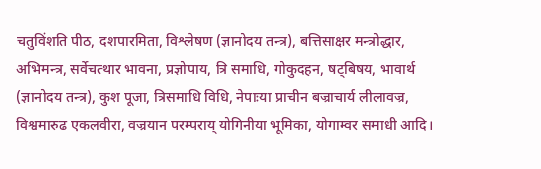चतुविंशति पीठ, दशपारमिता, विश्लेषण (ज्ञानोदय तन्त्र), बत्तिसाक्षर मन्त्रोद्धार, अभिमन्त्र, सर्वेचत्थार भावना, प्रज्ञोपाय, त्रि समाधि, गोकुदहन, षट्बिषय, भावार्थ (ज्ञानोदय तन्त्र), कुश पूजा, त्रिसमाधि विधि, नेपाःया प्राचीन बज्राचार्य लीलावज्र, विश्वमारुढ एकलवीरा, वज्रयान परम्पराय् योगिनीया भूमिका, योगाम्वर समाधी आदि।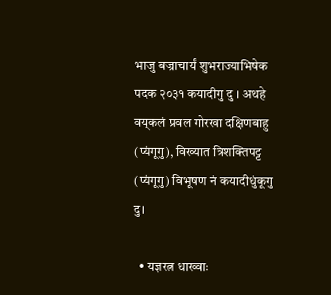भाजु बज्राचार्यं शुभराज्याभिषेक पदक २०३१ कयादीगु दु । अथहे वय्‌कलं प्रवल गोरखा दक्षिणबाहु (प्यंगूगु), विख्यात त्रिशक्तिपट्ट (प्यंगूगु) विभूषण नं कयादीधुंकूगु दु।

  • यज्ञरत्न धाख्वाः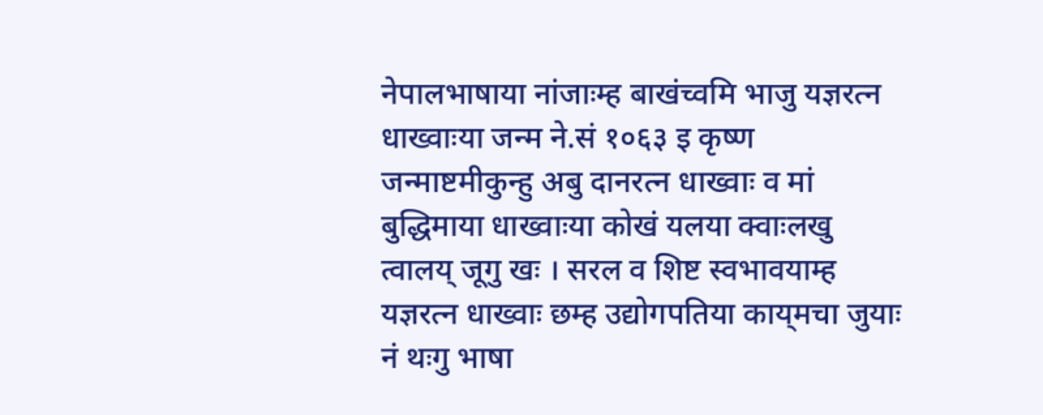नेपालभाषाया नांजाःम्ह बाखंच्वमि भाजु यज्ञरत्न धाख्वाःया जन्म ने.सं १०६३ इ कृष्ण जन्माष्टमीकुन्हु अबु दानरत्न धाख्वाः व मां बुद्धिमाया धाख्वाःया कोखं यलया क्वाःलखु त्वालय् जूगु खः । सरल व शिष्ट स्वभावयाम्ह यज्ञरत्न धाख्वाः छम्ह उद्योगपतिया काय्‌मचा जुयाः नं थःगु भाषा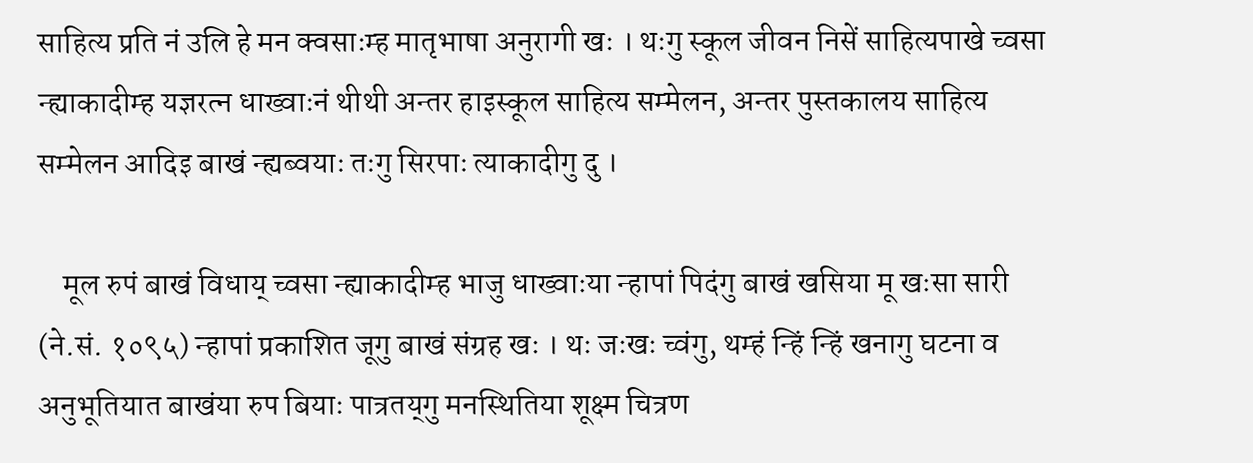साहित्य प्रति नं उलि हे मन क्वसाःम्ह मातृभाषा अनुरागी खः । थःगु स्कूल जीवन निसें साहित्यपाखे च्वसा न्ह्याकादीम्ह यज्ञरत्न धाख्वाःनं थीथी अन्तर हाइस्कूल साहित्य सम्मेलन, अन्तर पुस्तकालय साहित्य सम्मेलन आदिइ बाखं न्ह्यब्वयाः तःगु सिरपाः त्याकादीगु दु ।

    मूल रुपं बाखं विधाय् च्वसा न्ह्याकादीम्ह भाजु धाख्वाःया न्हापां पिदंगु बाखं खसिया मू खःसा सारी (ने.सं. १०९५) न्हापां प्रकाशित जूगु बाखं संग्रह खः । थः जःखः च्वंगु, थम्हं न्हिं न्हिं खनागु घटना व अनुभूतियात बाखंया रुप बियाः पात्रतय्‌गु मनस्थितिया शूक्ष्म चित्रण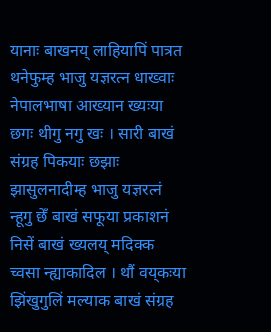यानाः बाखनय् लाहियापिं पात्रत थनेफुम्ह भाजु यज्ञरत्न धाख्वाः नेपालभाषा आख्यान ख्यःया छगः थीगु नगु खः । सारी बाखं संग्रह पिकयाः छझाः झासुलनादीम्ह भाजु यज्ञरत्नं न्हूगु छेँ बाखं सफूया प्रकाशनं निसें बाखं ख्यलय् मदिक्क च्वसा न्ह्याकादिल । थौं वय्‌कःया झिंखुगुलिं मल्याक बाखं संग्रह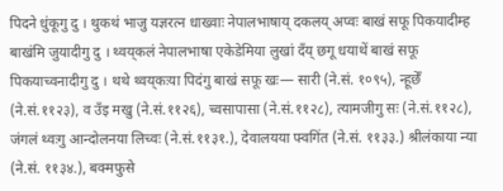पिदने धुंकूगु दु । थुकथं भाजु यज्ञरत्न धाख्वाः नेपालभाषाय् दकलय् अप्वः बाखं सफू पिकयादीम्ह बाखंमि जुयादीगु दु । थ्वय्‌कलं नेपालभाषा एकेडेमिया लुखां दँय् छगू धयाथें बाखं सफू पिकयाच्वनादीगु दु । थथे थ्वय्‌कःया पिदंगु बाखं सफू खः— सारी (ने.सं. १०९५), न्हूछेँ (ने.सं.११२३), व उँइ मखु (ने.सं.११२६), च्वसापासा (ने.सं.११२८), त्यामजीगु सः (ने.सं.११२८), जंगलं थ्वःगु आन्दोलनया लिच्वः (ने.सं.११३१.), देवालयया फ्वगिंत (ने.सं. ११३३.) श्रीलंकाया न्या (ने.सं. ११३४.), बक्मफुसे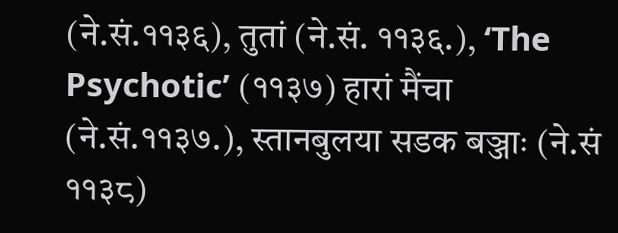(ने.सं.११३६), तुतां (ने.सं. ११३६.), ‘The Psychotic’ (११३७) हारां मैंचा (ने.सं.११३७.), स्तानबुलया सडक बञ्जाः (ने.सं ११३८)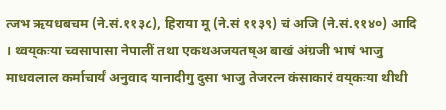त्जभ ऋयधबचम (ने.सं.११३८), हिराया मू (ने.सं ११३९) चं अजि (ने.सं.११४०) आदि । थ्वय्‌कःया च्वसापासा नेपालीं तथा एकथअजयतष्अ बाखं अंग्रजी भाषं भाजु माधवलाल कर्माचार्यं अनुवाद यानादीगु दुसा भाजु तेजरत्न कंसाकारं वय्‌कःया थीथी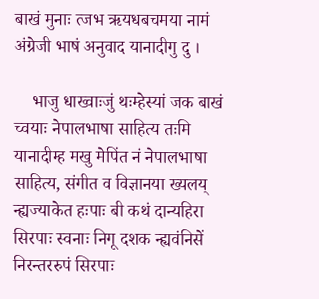बाखं मुनाः त्जभ ऋयधबचमया नामं अंग्रेजी भाषं अनुवाद यानादीगु दु ।

    भाजु धाख्वाःजुं थःम्हेस्यां जक बाखं च्वयाः नेपालभाषा साहित्य तःमि यानादीम्ह मखु मेपिंत नं नेपालभाषा साहित्य, संगीत व विज्ञानया ख्यलय् न्ह्यज्याकेत हःपाः बी कथं दान्यहिरा सिरपाः स्वनाः निगू दशक न्ह्यवंनिसें निरन्तररुपं सिरपाः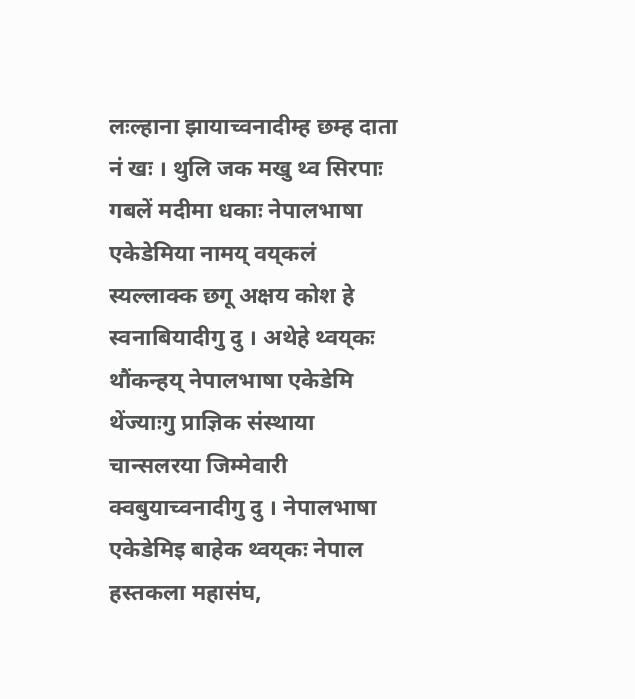लःल्हाना झायाच्वनादीम्ह छम्ह दाता नं खः । थुलि जक मखु थ्व सिरपाः गबलें मदीमा धकाः नेपालभाषा एकेडेमिया नामय् वय्‌कलं स्यल्लाक्क छगू अक्षय कोश हे स्वनाबियादीगु दु । अथेहे थ्वय्‌कः थौंकन्हय् नेपालभाषा एकेडेमि थेंज्याःगु प्राज्ञिक संस्थाया चान्सलरया जिम्मेवारी क्वबुयाच्वनादीगु दु । नेपालभाषा एकेडेमिइ बाहेक थ्वय्‌कः नेपाल हस्तकला महासंघ,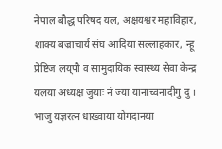नेपाल बौद्ध परिषद यल, अक्षयश्वर महाविहार, शाक्य बज्राचार्य संघ आदिया सल्लाहकार, न्हू प्रेष्टिज लय्‌पौ व सामुदायिक स्वास्थ्य सेवा केन्द्र यलया अध्यक्ष जुयाः नं ज्या यानाच्वनादीगु दु । भाजु यज्ञरत्न धाख्वाया योगदानया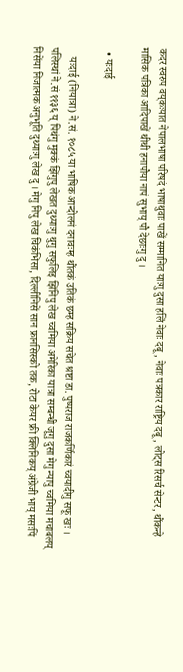कदर स्वरुप वय्‌कःयात नेपालभाषा परिषदं भाषाथुवाः पाखें सम्मानित याःगु दुसा हलिं नेवाः दबू, नेवाः पत्रकार राष्ट्रिय दबू, लोट्स रिसर्च सेन्टर, थौंकन्हे मासिक पत्रिका आदिपाखें थीथी हनापौया नापं सुभाय् पौ देछाःगु दु ।

  • यःदाई

    यःदाई (नियात्रा) ने.सं. १०८५ या भाषिक आन्दोलनं दनावःम्ह थौंतकं उतिकं छम्ह सक्रिय सचेत श्रष्टा डा. पुष्पराज राजकर्णिकारं च्वयादीगु सफू खः । पलिस्थां ने.सं ११३६ य् पिथंगु मुक्कं झिंगुपु लेखत दुथ्याःगु थुगु सफुलिइ झिंनिपु लेख च्वमिया अमेरिका यात्रा सम्बन्धी जूगु दुसा मेगु न्यापु च्वमिया मचाबलय् निसेंया निजात्मक अनुभूति दुथ्याःगु लेख दु । मेगु निपु लेख चिकंभिसा, दिल्लीनिसें सान फ्रानसिस्को तक, रोटा केयर फ्री क्लिनिकय् अंग्रेजी भाय् मसःपिं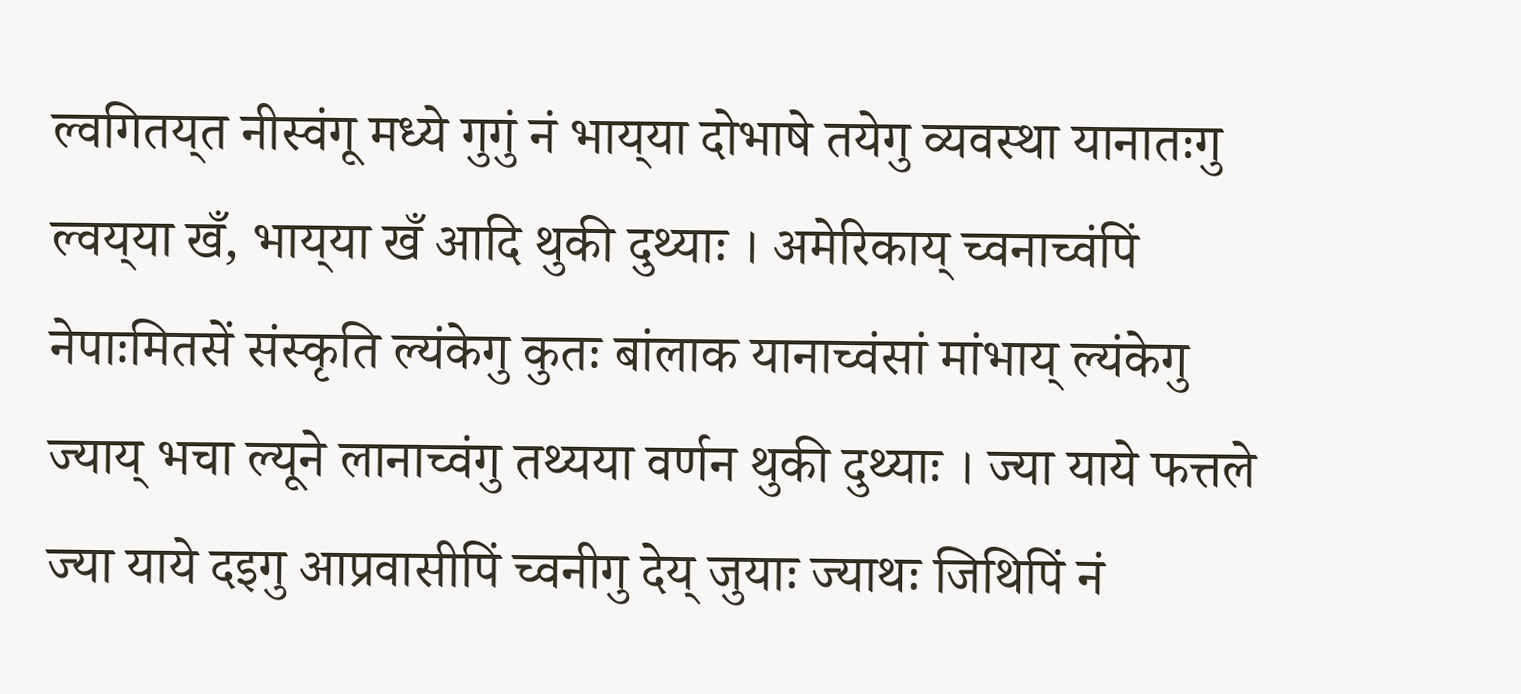ल्वगितय्‌त नीस्वंगू मध्ये गुगुं नं भाय्‌या दोभाषे तयेगु व्यवस्था यानातःगु ल्वय्‌या खँ, भाय्‌या खँ आदि थुकी दुथ्याः । अमेरिकाय् च्वनाच्वंपिं नेपाःमितसें संस्कृति ल्यंकेगु कुतः बांलाक यानाच्वंसां मांभाय् ल्यंकेगु ज्याय् भचा ल्यूने लानाच्वंगु तथ्यया वर्णन थुकी दुथ्याः । ज्या याये फत्तले ज्या याये दइगु आप्रवासीपिं च्वनीगु देय् जुयाः ज्याथः जिथिपिं नं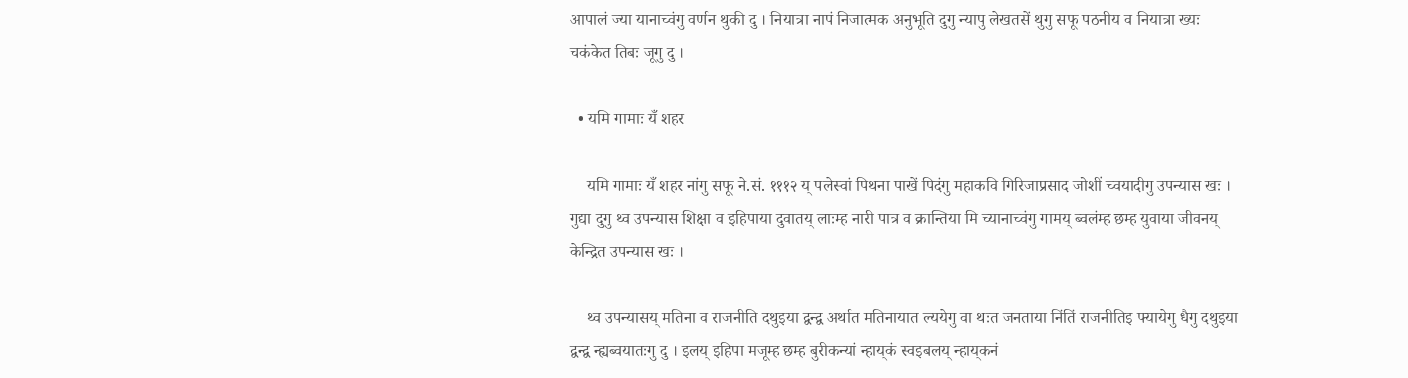आपालं ज्या यानाच्वंगु वर्णन थुकी दु । नियात्रा नापं निजात्मक अनुभूति दुगु न्यापु लेखतसें थुगु सफू पठनीय व नियात्रा ख्यः चकंकेत तिबः जूगु दु ।

  • यमि गामाः यँ शहर

    यमि गामाः यँ शहर नांगु सफू ने.सं. १११२ य् पलेस्वां पिथना पाखें पिदंगु महाकवि गिरिजाप्रसाद जोशीं च्वयादीगु उपन्यास खः । गुद्या दुगु थ्व उपन्यास शिक्षा व इहिपाया दुवातय् लाःम्ह नारी पात्र व क्रान्तिया मि च्यानाच्वंगु गामय् ब्वलंम्ह छम्ह युवाया जीवनय् केन्द्रित उपन्यास खः ।

    थ्व उपन्यासय् मतिना व राजनीति दथुइया द्वन्द्व अर्थात मतिनायात ल्ययेगु वा थःत जनताया निंतिं राजनीतिइ फ्यायेगु धैगु दथुइया द्वन्द्व न्ह्यब्वयातःगु दु । इलय् इहिपा मजूम्ह छम्ह बुरीकन्यां न्हाय्‌कं स्वइबलय् न्हाय्‌कनं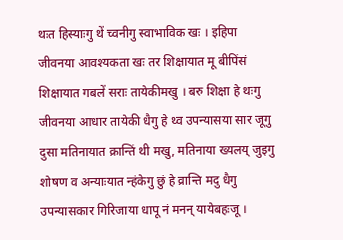थःत हिस्याःगु थें च्वनीगु स्वाभाविक खः । इहिपा जीवनया आवश्यकता खः तर शिक्षायात मू बीपिंसं शिक्षायात गबलें सराः तायेकीमखु । बरु शिक्षा हे थःगु जीवनया आधार तायेकी धैगु हे थ्व उपन्यासया सार जूगु दुसा मतिनायात क्रान्तिं थी मखु, मतिनाया ख्यलय् जुइगु शोषण व अन्याःयात न्हंकेगु छुं हे व्रान्ति मदु धैगु उपन्यासकार गिरिजाया धापू नं मनन् यायेबहःजू ।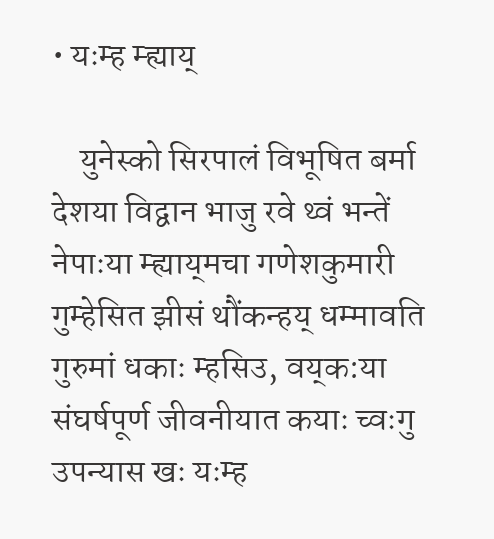• यःम्ह म्ह्याय्

    युनेस्को सिरपालं विभूषित बर्मा देशया विद्वान भाजु रवे थ्वं भन्तें नेपाःया म्ह्याय्‌मचा गणेशकुमारी गुम्हेसित झीसं थौंकन्हय् धम्मावति गुरुमां धकाः म्हसिउ, वय्‌क:या संघर्षपूर्ण जीवनीयात कयाः च्वःगु उपन्यास खः यःम्ह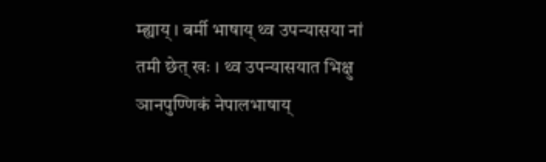म्ह्याय् । बर्मी भाषाय् थ्व उपन्यासया नां तमी छेत् खः । थ्व उपन्यासयात भिक्षु ञानपुण्णिकं नेपालभाषाय्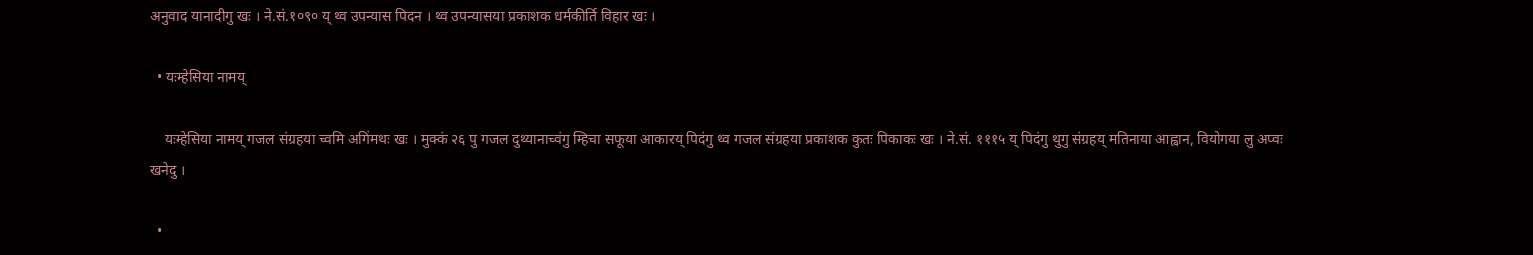अनुवाद यानादीगु खः । ने.सं.१०९० य् थ्व उपन्यास पिदन । थ्व उपन्यासया प्रकाशक धर्मकीर्ति विहार खः ।

  • यःम्हेसिया नामय्

    यःम्हेसिया नामय् गजल संग्रहया च्वमि अगिंमथः खः । मुक्कं २६ पु गजल दुथ्यानाच्वंगु म्हिचा सफूया आकारय् पिदंगु थ्व गजल संग्रहया प्रकाशक कुतः पिकाकः खः । ने.सं. १११५ य् पिदंगु थुगु संग्रहय् मतिनाया आह्वान, वियोगया लु अप्वः खनेदु ।

  •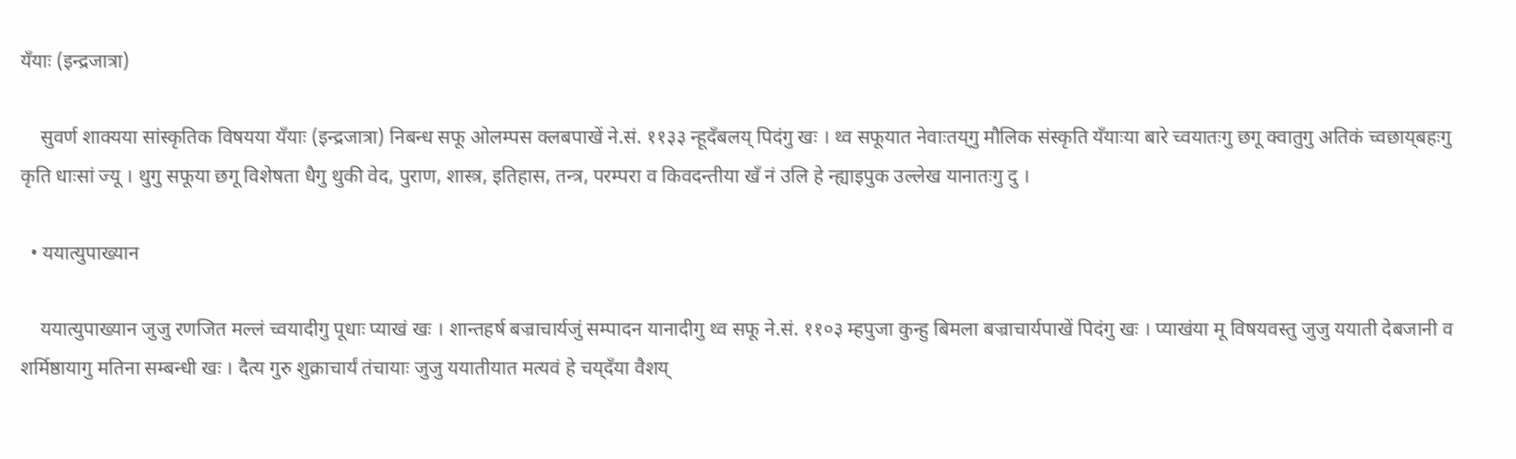यँयाः (इन्द्रजात्रा)

    सुवर्ण शाक्यया सांस्कृतिक विषयया यँयाः (इन्द्रजात्रा) निबन्ध सफू ओलम्पस क्लबपाखें ने.सं. ११३३ न्हूदँबलय् पिदंगु खः । थ्व सफूयात नेवाःतय्‌गु मौलिक संस्कृति यँयाःया बारे च्वयातःगु छगू क्वातुगु अतिकं च्वछाय्‌बहःगु कृति धाःसां ज्यू । थुगु सफूया छगू विशेषता धैगु थुकी वेद, पुराण, शास्त्र, इतिहास, तन्त्र, परम्परा व किवदन्तीया खँ नं उलि हे न्ह्याइपुक उल्लेख यानातःगु दु ।

  • ययात्युपाख्यान

    ययात्युपाख्यान जुजु रणजित मल्लं च्वयादीगु पूधाः प्याखं खः । शान्तहर्ष बज्राचार्यजुं सम्पादन यानादीगु थ्व सफू ने.सं. ११०३ म्हपुजा कुन्हु बिमला बज्राचार्यपाखें पिदंगु खः । प्याखंया मू विषयवस्तु जुजु ययाती देबजानी व शर्मिष्ठायागु मतिना सम्बन्धी खः । दैत्य गुरु शुक्राचार्यं तंचायाः जुजु ययातीयात मत्यवं हे चय्‌दँया वैशय्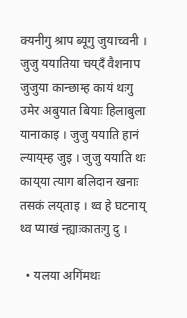क्यनीगु श्राप ब्यूगु जुयाच्वनी । जुजु ययातिया चय्‌दँ वैशनाप जुजुया कान्छाम्ह कायं थःगु उमेर अबुयात बियाः हिलाबुला यानाकाइ । जुजु ययाति हानं ल्याय्‌म्ह जुइ । जुजु ययाति थः काय्‌या त्याग बलिदान खनाः तसकं लय्‌ताइ । थ्व हे घटनाय् थ्व प्याखं न्ह्याःकातःगु दु ।

  • यलया अगिंमथः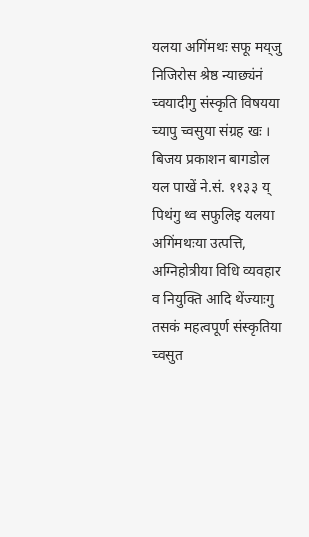यलया अगिंमथः सफू मय्‌जु निजिरोस श्रेष्ठ न्याछ्यंनं च्वयादीगु संस्कृति विषयया च्यापु च्वसुया संग्रह खः । बिजय प्रकाशन बागडोल यल पाखें ने.सं. ११३३ य् पिथंगु थ्व सफुलिइ यलया अगिंमथःया उत्पत्ति, अग्निहोत्रीया विधि व्यवहार व नियुक्ति आदि थेंज्याःगु तसकं महत्वपूर्ण संस्कृतिया च्वसुत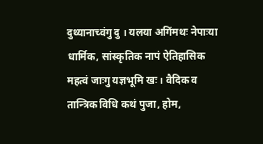दुथ्यानाच्वंगु दु । यलया अगिंमथः नेपाःया धार्मिक, सांस्कृतिक नापं ऐतिहासिक महत्वं जाःगु यज्ञभूमि खः । वैदिक व तान्त्रिक विधि कथं पुजा, होम,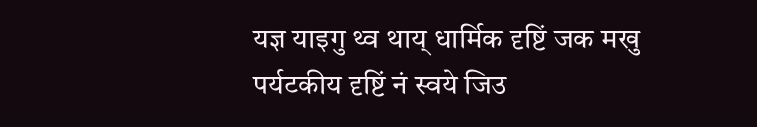यज्ञ याइगु थ्व थाय् धार्मिक दृष्टिं जक मखु पर्यटकीय दृष्टिं नं स्वये जिउ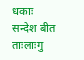धकाः सन्देश बीत ताःलाःगु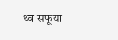थ्व सफूया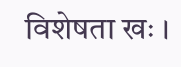विशेषता खः ।